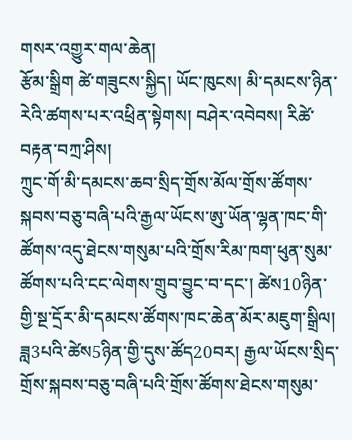གསར་འགྱུར་གལ་ཆེན།
རྩོམ་སྒྲིག ཚེ་གཟུངས་སྐྱིད། ཡོང་ཁུངས། མི་དམངས་ཉིན་རེའི་ཚགས་པར་འཕྲིན་སྟེགས། བཤེར་འབེབས། རིཚེ་བརྟན་བཀྲ་ཤིས།
ཀྲུང་གོ་མི་དམངས་ཆབ་སྲིད་གྲོས་མོལ་གྲོས་ཚོགས་སྐབས་བཅུ་བཞི་པའི་རྒྱལ་ཡོངས་ཨུ་ཡོན་ལྷན་ཁང་གི་ཚོགས་འདུ་ཐེངས་གསུམ་པའི་གྲོས་རིམ་ཁག་ཕུན་སུམ་ཚོགས་པའི་ངང་ལེགས་གྲུབ་བྱུང་བ་དང་། ཚེས10ཉིན་གྱི་སྔ་དྲོར་མི་དམངས་ཚོགས་ཁང་ཆེན་མོར་མཇུག་སྒྲིལ།
ཟླ3པའི་ཚེས5ཉིན་གྱི་དུས་ཚོད20བར། རྒྱལ་ཡོངས་སྲིད་གྲོས་སྐབས་བཅུ་བཞི་པའི་གྲོས་ཚོགས་ཐེངས་གསུམ་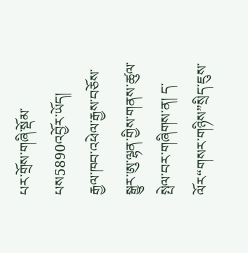པར་གྲོས་གཞི་སྡོམ་པས5890འབྱོར་ཡོད།
རྒྱལ་ཁབ་འཕེལ་རྒྱས་བཅོས་སྒྱུར་ཨུ་ལྷན་གྱིས་གནས་ཚུལ་སྤེལ་བར་གཞིགས་ན། ད་ལོར“གསར་གཉིས”སྲིད་ཇུས་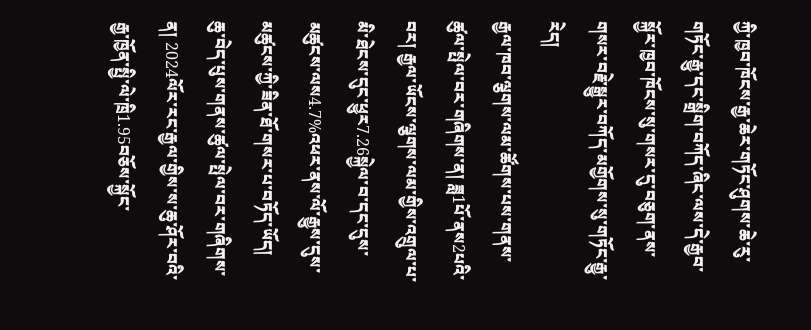ཀྱི་ཁྱབ་ཁོངས་རྒྱ་ཆེར་གཏོང་ཤུགས་ཆེ་རུ་གཏོང་རྒྱུ་དང་སྒྲིག་བཀོད་ཞིང་ལས་དེ་རྒྱབ་སྐྱོར་ཁྱབ་ཁོངས་སུ་གསར་དུ་བཅུག་ནས་གསར་བརྗེ་སྒྱུར་བཀོད་མགྱོགས་སུ་གཏོང་རྒྱུ་རེད།
རྒྱལ་ཁབ་ལྕགས་ལམ་ཚོགས་པས་གནས་ཚུལ་སྤེལ་བར་གཞིགས་ན། ཟླ1པོ་ནས2པའི་བར། རྒྱལ་ཡོངས་ལྕགས་ལམ་གྱིས་འགྲུལ་པ་མི་ཐེངས་དུང་ཕྱུར7.26སྐྱེལ་བ་དང་དུས་མཚུངས་ལས4.7%འཕར་ནས་ལོ་རྒྱུས་དུས་མཚུངས་ཀྱི་ཟིན་ཐོ་གསར་པ་བཏོད་ཡོད།
ཆུ་བེད་པུས་གནས་ཚུལ་སྤེལ་བར་གཞིགས་ན། 2024ལོར་རང་རྒྱལ་གྱིས་ས་ཆུ་ཤོར་བའི་རྒྱ་ཁྱོན་སྤྱི་ལེ་ཁྲི1.95བཅོས་སྐྱོང་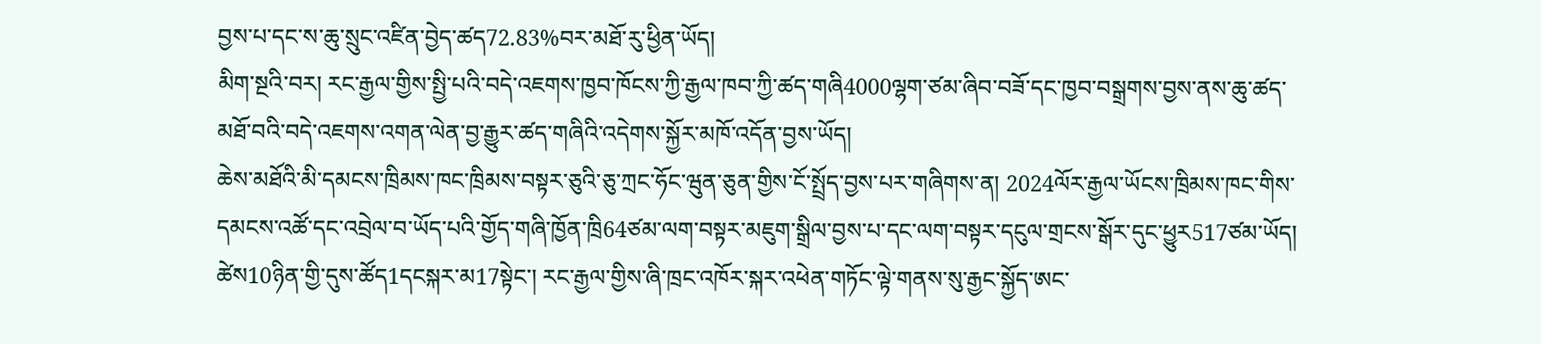བྱས་པ་དང་ས་ཆུ་སྲུང་འཛིན་བྱེད་ཚད72.83%བར་མཐོ་རུ་ཕྱིན་ཡོད།
མིག་སྔའི་བར། རང་རྒྱལ་གྱིས་སྤྱི་པའི་བདེ་འཇགས་ཁྱབ་ཁོངས་ཀྱི་རྒྱལ་ཁབ་ཀྱི་ཚད་གཞི4000ལྷག་ཙམ་ཞིབ་བཟོ་དང་ཁྱབ་བསྒྲགས་བྱས་ནས་ཆུ་ཚད་མཐོ་བའི་བདེ་འཇགས་འགན་ལེན་བྱ་རྒྱུར་ཚད་གཞིའི་འདེགས་སྐྱོར་མཁོ་འདོན་བྱས་ཡོད།
ཆེས་མཐོའི་མི་དམངས་ཁྲིམས་ཁང་ཁྲིམས་བསྟར་ཅུའི་ཅུ་ཀྲང་ཧོང་ཝུན་ཅུན་གྱིས་ངོ་སྤྲོད་བྱས་པར་གཞིགས་ན། 2024ལོར་རྒྱལ་ཡོངས་ཁྲིམས་ཁང་གིས་དམངས་འཚོ་དང་འབྲེལ་བ་ཡོད་པའི་གྱོད་གཞི་ཁྱོན་ཁྲི64ཙམ་ལག་བསྟར་མཇུག་སྒྲིལ་བྱས་པ་དང་ལག་བསྟར་དངུལ་གྲངས་སྒོར་དུང་ཕྱུར517ཙམ་ཡོད།
ཚེས10ཉིན་གྱི་དུས་ཚོད1དངསྐར་མ17སྟེང་། རང་རྒྱལ་གྱིས་ཞི་ཁྲང་འཁོར་སྐར་འཕེན་གཏོང་ལྟེ་གནས་སུ་རྒྱང་སྐྱོད་ཨང་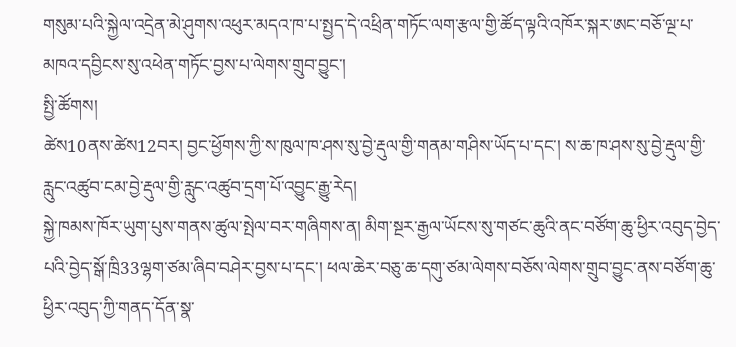གསུམ་པའི་སྐྱེལ་འདྲེན་མེ་ཤུགས་འཕུར་མདའ་ཁ་པ་སྤྱད་དེ་འཕྲིན་གཏོང་ལག་རྩལ་གྱི་ཚོད་ལྟའི་འཁོར་སྐར་ཨང་བཅོ་ལྔ་པ་མཁའ་དབྱིངས་སུ་འཕེན་གཏོང་བྱས་པ་ལེགས་གྲུབ་བྱུང་།
སྤྱི་ཚོགས།
ཚེས10ནས་ཚེས12བར། བྱང་ཕྱོགས་ཀྱི་ས་ཁུལ་ཁ་ཤས་སུ་བྱེ་རྡུལ་གྱི་གནམ་གཤིས་ཡོད་པ་དང་། ས་ཆ་ཁ་ཤས་སུ་བྱེ་རྡུལ་གྱི་རླུང་འཚུབ་ངམ་བྱེ་རྡུལ་གྱི་རླུང་འཚུབ་དྲག་པོ་འབྱུང་རྒྱུ་རེད།
སྐྱེ་ཁམས་ཁོར་ཡུག་པུས་གནས་ཚུལ་སྤེལ་བར་གཞིགས་ན། མིག་སྔར་རྒྱལ་ཡོངས་སུ་གཙང་ཆུའི་ནང་བཙོག་ཆུ་ཕྱིར་འབུད་བྱེད་པའི་བྱེད་སྒོ་ཁྲི33ལྷག་ཙམ་ཞིབ་བཤེར་བྱས་པ་དང་། ཕལ་ཆེར་བཅུ་ཆ་དགུ་ཙམ་ལེགས་བཅོས་ལེགས་གྲུབ་བྱུང་ནས་བཙོག་ཆུ་ཕྱིར་འབུད་ཀྱི་གནད་དོན་སྣ་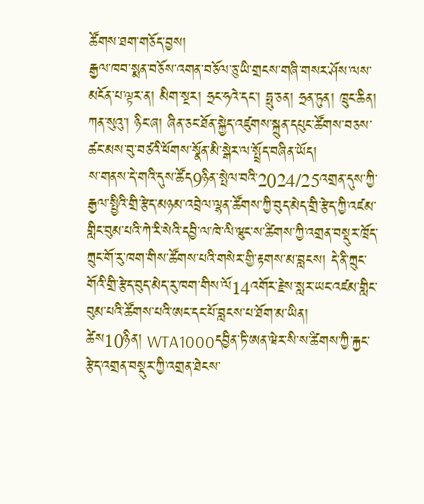ཚོགས་ཐག་གཅོད་བྱས།
རྒྱལ་ཁབ་སྨན་བཅོས་འགན་བཅོལ་ཅུ་ཡི་གྲངས་གཞི་གསར་ཤོས་ལས་མངོན་པ་ལྟར་ན། མིག་སྔར། ཧྲང་ཧའེ་དང་། ཧྥུ་ཅན། ཧྲན་ཏུན། ཁྲུང་ཆིན། ཀན་སུའུ་། ཉིང་ཞ། ཞིན་ཅང་ཐོན་སྐྱེད་འཛུགས་སྐྲུན་དཔུང་ཚོགས་བཅས་ཚང་མས་བུ་བཙའི་ཕོགས་སྣོན་མི་སྒེར་ལ་སྤྲོད་བཞིན་ཡོད།
ས་གནས་དེ་གའི་དུས་ཚོད9ཉིན་སྤེལ་བའི་2024/25འགྲན་དུས་ཀྱི་རྒྱལ་སྤྱིའི་གྲི་རྩེད་མཉམ་འབྲེལ་ལྷན་ཚོགས་ཀྱི་བུད་མེད་གྲི་རྩེད་ཀྱི་འཛམ་གླིང་བུམ་པའི་ཀེ་རི་སེའི་དབྱི་ལ་ཁེ་ལི་ཝུང་ས་ཚིགས་ཀྱི་འགྲན་བསྡུར་ཁྲོད་ཀྲུང་གོ་རུ་ཁག་གིས་ཚོགས་པའི་གསེར་གྱི་རྟགས་མ་བླངས། དེ་ནི་ཀྲུང་གོའི་གྲི་རྩེད་བུད་མེད་རུ་ཁག་གིས་ལོ14འགོར་རྗེས་སླར་ཡང་འཛམ་གླིང་བུམ་པའི་ཚོགས་པའི་ཨང་དང་པོ་བླངས་པ་ཐོག་མ་ཡིན།
ཚེས10ཉིན། WTA1000དབྱིན་ཏི་ཨན་ཝེར་སི་ས་ཚིགས་ཀྱི་རྐྱང་རྩེད་འགྲན་བསྡུར་ཀྱི་འགྲན་ཐེངས་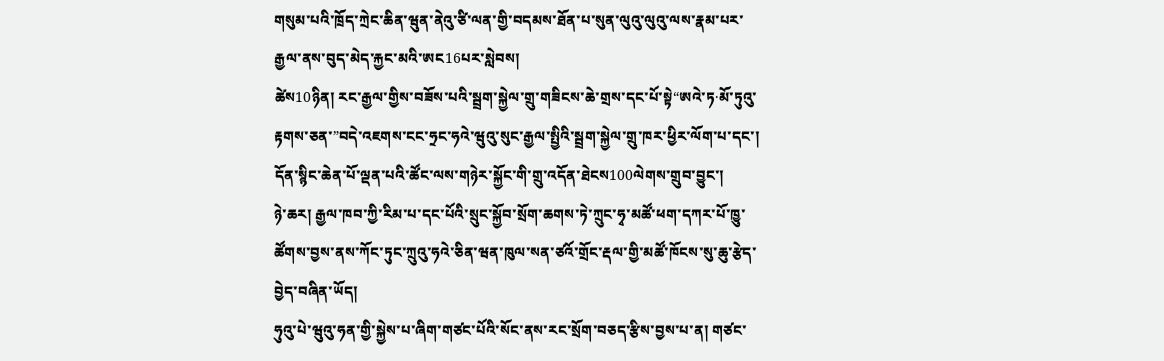གསུམ་པའི་ཁྲོད་ཀྲེང་ཆིན་ཝུན་ནེའུ་ཙི་ལན་གྱི་བདམས་ཐོན་པ་སུན་ལུའུ་ལུའུ་ལས་རྣམ་པར་རྒྱལ་ནས་བུད་མེད་རྐྱང་མའི་ཨང16པར་སླེབས།
ཚེས10ཉིན། རང་རྒྱལ་གྱིས་བཟོས་པའི་སྦྲག་སྐྱེལ་གྲུ་གཟིངས་ཆེ་གྲས་དང་པོ་སྟེ“ཨའེ་ཏ·མོ་ཏུའུ་རྟགས་ཅན་”བདེ་འཇགས་ངང་ཧྲང་ཧའེ་ཝུའུ་སུང་རྒྱལ་སྤྱིའི་སྦྲག་སྐྱེལ་གྲུ་ཁར་ཕྱིར་ལོག་པ་དང་། དོན་སྙིང་ཆེན་པོ་ལྡན་པའི་ཚོང་ལས་གཉེར་སྐྱོང་གི་གྲུ་འདོན་ཐེངས100ལེགས་གྲུབ་བྱུང་།
ཉེ་ཆར། རྒྱལ་ཁབ་ཀྱི་རིམ་པ་དང་པོའི་སྲུང་སྐྱོབ་སྲོག་ཆགས་ཏེ་ཀྲུང་ཧྭ་མཚོ་ཕག་དཀར་པོ་ཁྱུ་ཚོགས་བྱས་ནས་ཀོང་ཏུང་ཀྲུའུ་ཧའེ་ཅིན་ཝན་ཁུལ་སན་ཙའོ་གྲོང་རྡལ་གྱི་མཚོ་ཁོངས་སུ་ཆུ་རྩེད་བྱེད་བཞིན་ཡོད།
ཧུའུ་པེ་ཝུའུ་ཧན་གྱི་སྐྱེས་པ་ཞིག་གཙང་པོའི་སོང་ནས་རང་སྲོག་བཅད་རྩིས་བྱས་པ་ན། གཙང་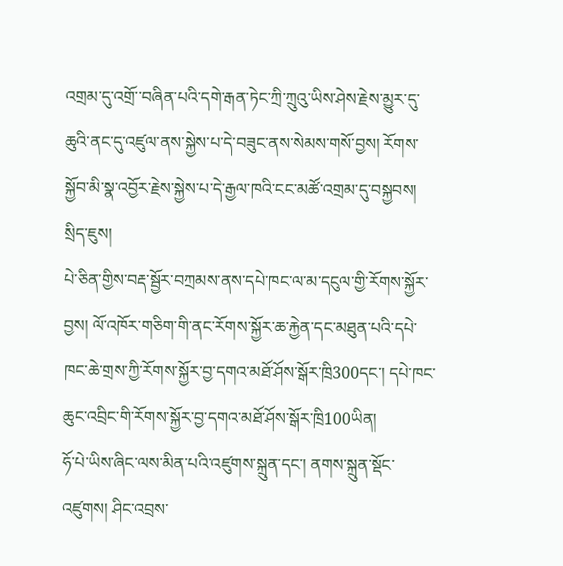འགྲམ་དུ་འགྲོ་་བཞིན་པའི་དགེ་རྒན་ཏེང་ཀྲི་ཀྲུའུ་ཡིས་ཤེས་རྗེས་མྱུར་དུ་ཆུའི་ནང་དུ་འཛུལ་ནས་སྐྱེས་པ་དེ་བཟུང་ནས་སེམས་གསོ་བྱས། རོགས་སྐྱོབ་མི་སྣ་འབྱོར་རྗེས་སྐྱེས་པ་དེ་རྒྱལ་ཁའི་ངང་མཚོ་འགྲམ་དུ་བསྐྱབས།
སྲིད་ཇུས།
པེ་ཅིན་གྱིས་བརྡ་སྦྱོར་བཀྲམས་ནས་དཔེ་ཁང་ལ་མ་དངུལ་གྱི་རོགས་སྐྱོར་བྱས། ལོ་འཁོར་གཅིག་གི་ནང་རོགས་སྐྱོར་ཆ་རྐྱེན་དང་མཐུན་པའི་དཔེ་ཁང་ཆེ་གྲས་ཀྱི་རོགས་སྐྱོར་བྱ་དགའ་མཐོ་ཤོས་སྒོར་ཁྲི300དང་། དཔེ་ཁང་ཆུང་འབྲིང་གི་རོགས་སྐྱོར་བྱ་དགའ་མཐོ་ཤོས་སྒོར་ཁྲི100ཡིན།
ཧོ་པེ་ཡིས་ཞིང་ལས་མིན་པའི་འཛུགས་སྐྲུན་དང་། ནགས་སྐྲུན་སྡོང་འཛུགས། ཤིང་འབྲས་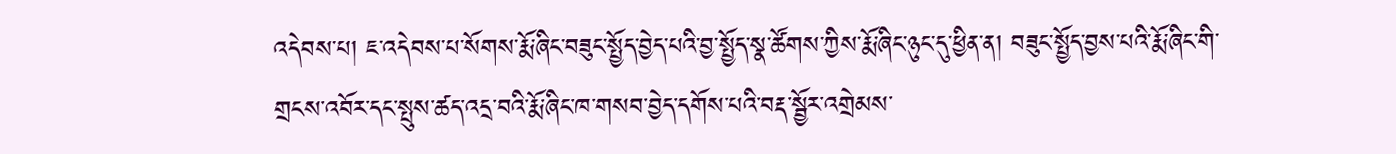འདེབས་པ། ཇ་འདེབས་པ་སོགས་རྨོ་ཞིང་བཟུང་སྤྱོད་བྱེད་པའི་བྱ་སྤྱོད་སྣ་ཚོགས་ཀྱིས་རྨོ་ཞིང་ཉུང་དུ་ཕྱིན་ན། བཟུང་སྤྱོད་བྱས་པའི་རྨོ་ཞིང་གི་གྲངས་འབོར་དང་སྤུས་ཚད་འདྲ་བའི་རྨོ་ཞིང་ཁ་གསབ་བྱེད་དགོས་པའི་བརྡ་སྦྱོར་འགྲེམས་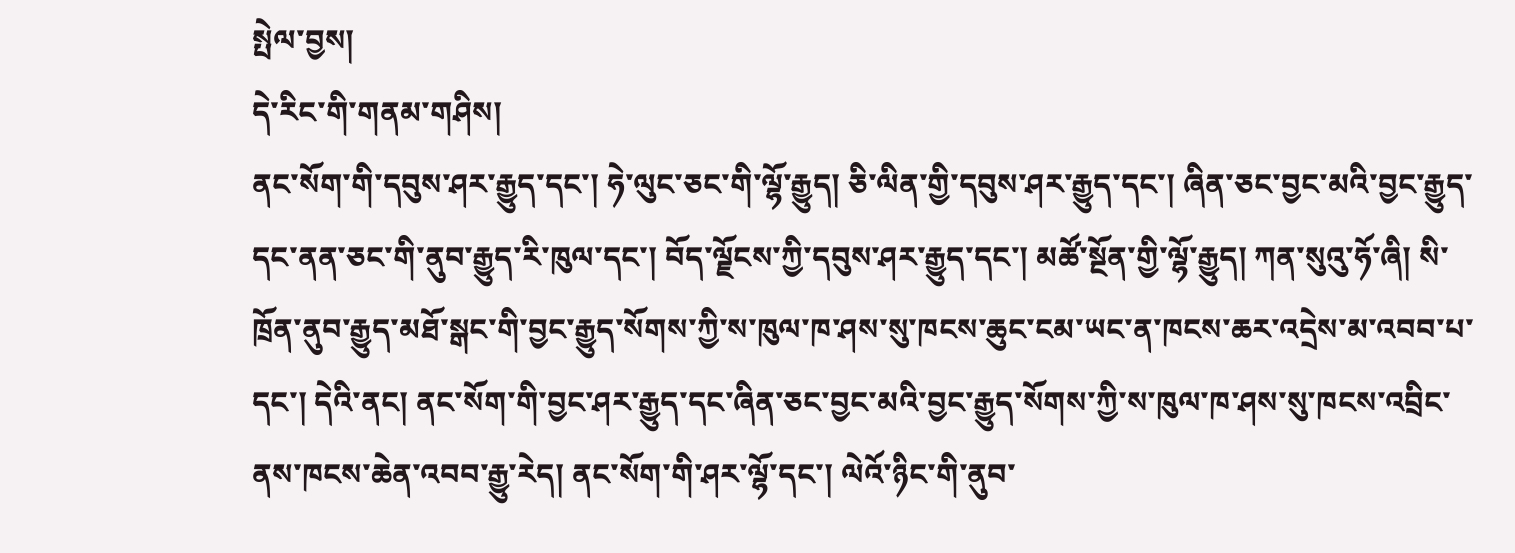སྤེལ་བྱས།
དེ་རིང་གི་གནམ་གཤིས།
ནང་སོག་གི་དབུས་ཤར་རྒྱུད་དང་། ཧེ་ལུང་ཅང་གི་ལྷོ་རྒྱུད། ཅི་ལིན་གྱི་དབུས་ཤར་རྒྱུད་དང་། ཞིན་ཅང་བྱང་མའི་བྱང་རྒྱུད་དང་ནན་ཅང་གི་ནུབ་རྒྱུད་རི་ཁུལ་དང་། བོད་ལྗོངས་ཀྱི་དབུས་ཤར་རྒྱུད་དང་། མཚོ་སྔོན་གྱི་ལྷོ་རྒྱུད། ཀན་སུའུ་ཧོ་ཞི། སི་ཁྲོན་ནུབ་རྒྱུད་མཐོ་སྒང་གི་བྱང་རྒྱུད་སོགས་ཀྱི་ས་ཁུལ་ཁ་ཤས་སུ་ཁངས་ཆུང་ངམ་ཡང་ན་ཁངས་ཆར་འདྲེས་མ་འབབ་པ་དང་། དེའི་ནང། ནང་སོག་གི་བྱང་ཤར་རྒྱུད་དང་ཞིན་ཅང་བྱང་མའི་བྱང་རྒྱུད་སོགས་ཀྱི་ས་ཁུལ་ཁ་ཤས་སུ་ཁངས་འབྲིང་ནས་ཁངས་ཆེན་འབབ་རྒྱུ་རེད། ནང་སོག་གི་ཤར་ལྷོ་དང་། ལེའོ་ཉིང་གི་ནུབ་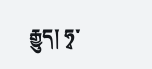རྒྱུད། ཧྭ་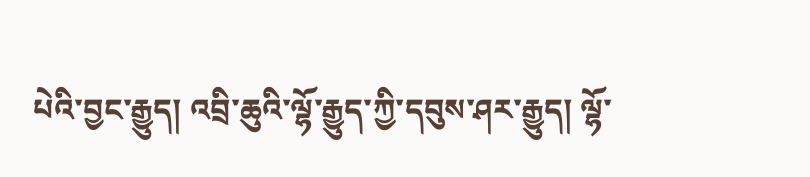པེའི་བྱང་རྒྱུད། འབྲི་ཆུའི་ལྷོ་རྒྱུད་ཀྱི་དབུས་ཤར་རྒྱུད། ལྷོ་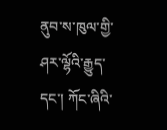ནུབ་ས་ཁུལ་གྱི་ཤར་ལྷོའི་རྒྱུད་དང་། ཀོང་ཞིའི་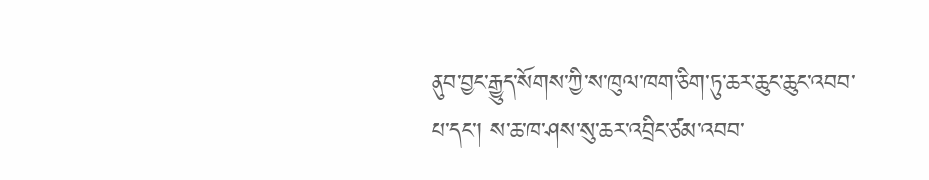ནུབ་བྱང་རྒྱུད་སོགས་ཀྱི་ས་ཁུལ་ཁག་ཅིག་ཏུ་ཆར་ཆུང་ཆུང་འབབ་པ་དང་། ས་ཆ་ཁ་ཤས་སུ་ཆར་འབྲིང་ཙམ་འབབ་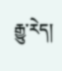རྒྱུ་རེད།